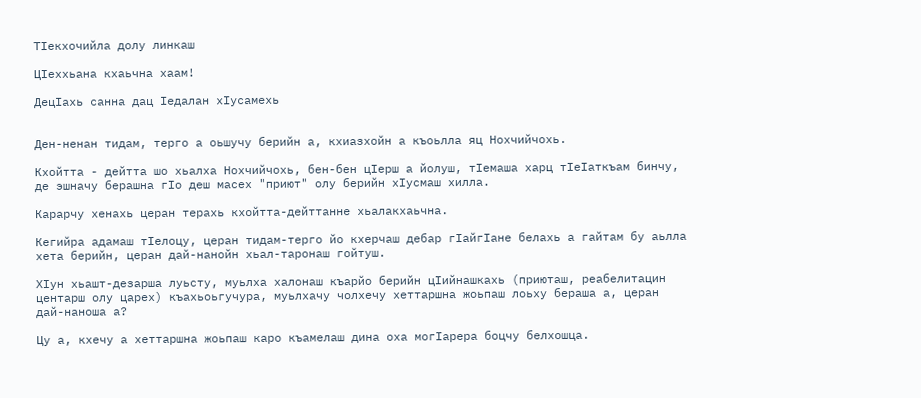ТIекхочийла долу линкаш

ЦIеххьана кхаьчна хаам!

ДeцIахь санна дац Iедалан хIусамехь


Ден-ненан тидам, терго а оьшучу берийн а, кхиазхойн а къоьлла яц Нохчийчохь.

Кхойтта - дейтта шо хьалха Нохчийчохь, бен-бен цIерш а йолуш, тIемаша харц тIеIаткъам бинчу, де эшначу берашна гIо деш масех "приют" олу берийн хIусмаш хилла.

Карарчу хенахь церан терахь кхойтта-дейттанне хьалакхаьчна.

Кегийра адамаш тIелоцу, церан тидам-терго йо кхерчаш дебар гIайгIане белахь а гайтам бу аьлла хета берийн, церан дай-нанойн хьал-таронаш гойтуш.

ХIун хьашт-дезарша луьсту, муьлха халонаш къарйо берийн цIийнашкахь (приюташ, реабелитацин центарш олу царех) къахьоьгучура, муьлхачу чолхечу хеттаршна жоьпаш лоьху бераша а, церан дай-наноша а?

Цу а, кхечу а хеттаршна жоьпаш каро къамелаш дина оха могIарера боцчу белхошца.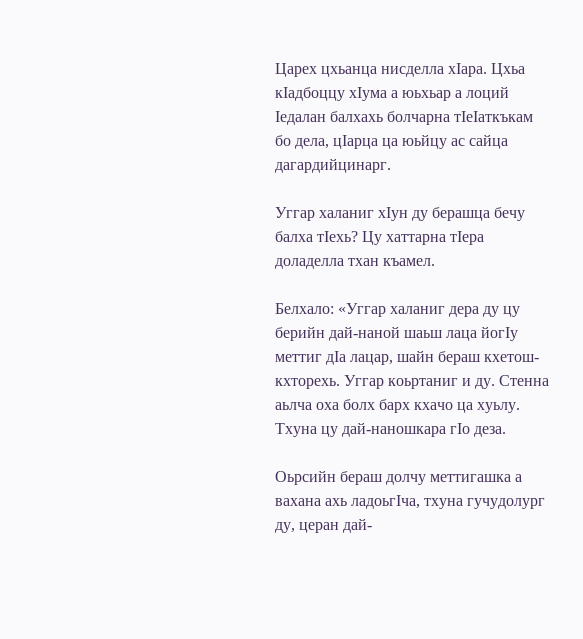Царех цхьанца нисделла хIара. Цхьа кIадбоццу хIума а юьхьар а лоций Iедалан балхахь болчарна тIеIаткъкам бо дела, цIарца ца юьйцу ас сайца дагардийцинарг.

Уггар халаниг хIун ду берашца бечу балха тIехь? Цу хаттарна тIера доладелла тхан къамел.

Белхало: «Уггар халаниг дера ду цу берийн дай-наной шаьш лаца йогIу меттиг дIа лацар, шайн бераш кхетош-кхторехь. Уггар коьртаниг и ду. Стенна аьлча оха болх барх кхачо ца хуьлу. Тхуна цу дай-наношкара гIо деза.

Оьрсийн бераш долчу меттигашка а вахана ахь ладоьгIча, тхуна гучудолург ду, церан дай-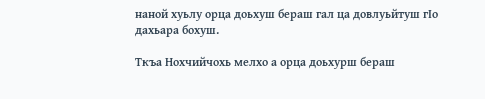наной хуьлу орца доьхуш бераш гал ца довлуьйтуш гIо дахьара бохуш.

Ткъа Нохчийчохь мелхо а орца доьхурш бераш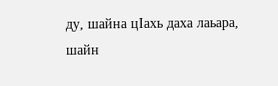ду, шайна цIахь даха лаьара, шайн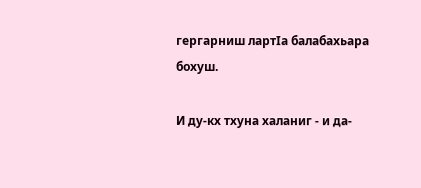гергарниш лартIа балабахьара бохуш.

И ду-кх тхуна халаниг - и да-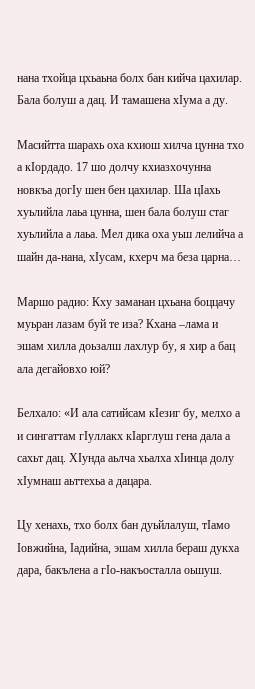нана тхойца цхьаьна болх бан кийча цахилар. Бала болуш а дац. И тамашена хIума а ду.

Масийтта шарахь оха кхиош хилча цунна тхо а кIордадо. 17 шо долчу кхиазхочунна новкъа догIу шен бен цахилар. Ша цIахь хуьлийла лаьа цунна, шен бала болуш стаг хуьлийла а лаьа. Мел дика оха уьш лелийча а шайн да-нана, хIусам, кхерч ма беза царна…

Маршо радио: Кху заманан цхьана боццачу муьран лазам буй те иза? Кхана –лама и эшам хилла доьзалш лахлур бу, я хир а бац ала дегайовхо юй?

Белхало: «И ала сатийсам кIезиг бу, мелхо а и сингаттам гIуллакх кIарглуш гена дала а сахьт дац. ХIунда аьлча хьалха хIинца долу хIумнаш аьттехьа а дацара.

Цу хенахь, тхо болх бан дуьйлалуш, тIамо Iовжийна, Iадийна, эшам хилла бераш дукха дара, бакълена а гIо-накъосталла оьшуш.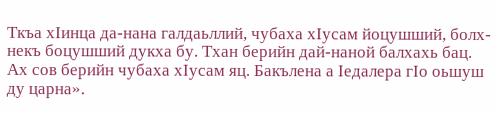Ткъа хIинца да-нана галдаьллий, чубаха хIусам йоцушший, болх-некъ боцушший дукха бу. Тхан берийн дай-наной балхахь бац. Ах сов берийн чубаха хIусам яц. Бакълена а Iедалера гIо оьшуш ду царна».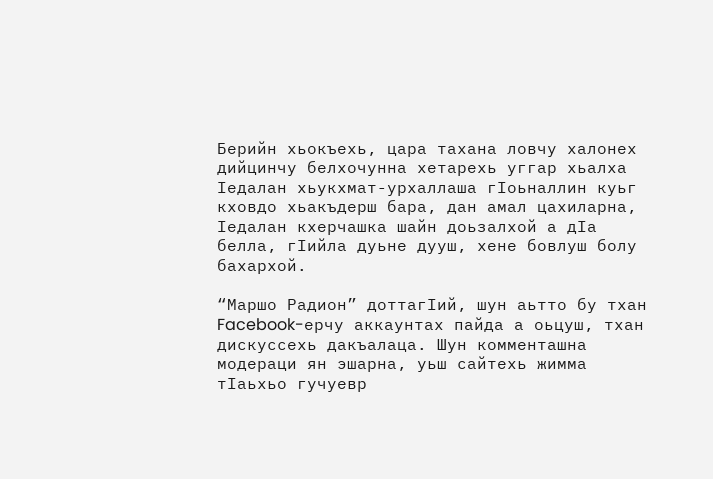Берийн хьокъехь, цара тахана ловчу халонех дийцинчу белхочунна хетарехь уггар хьалха Iедалан хьукхмат-урхаллаша гIоьналлин куьг кховдо хьакъдерш бара, дан амал цахиларна, Iедалан кхерчашка шайн доьзалхой а дIа белла, гIийла дуьне дууш, хене бовлуш болу бахархой.

“Маршо Радион” доттагIий, шун аьтто бу тхан Facebook-ерчу аккаунтах пайда а оьцуш, тхан дискуссехь дакъалаца. Шун комменташна модераци ян эшарна, уьш сайтехь жимма тIаьхьо гучуевр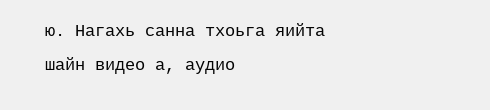ю. Нагахь санна тхоьга яийта шайн видео а, аудио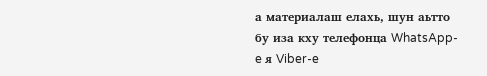а материалаш елахь, шун аьтто бу иза кху телефонца WhatsApp-e я Viber-e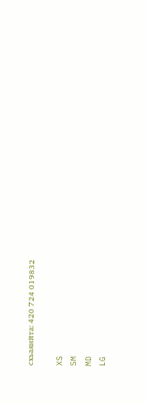схьаяийта: 420 724 019832

XS
SM
MD
LG